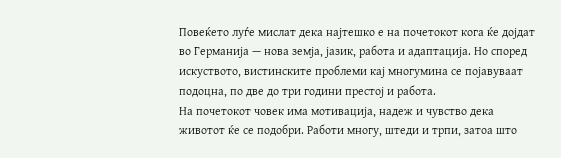Повеќето луѓе мислат дека најтешко е на почетокот кога ќе дојдат во Германија — нова земја, јазик, работа и адаптација. Но според искуството, вистинските проблеми кај многумина се појавуваат подоцна, по две до три години престој и работа.
На почетокот човек има мотивација, надеж и чувство дека животот ќе се подобри. Работи многу, штеди и трпи, затоа што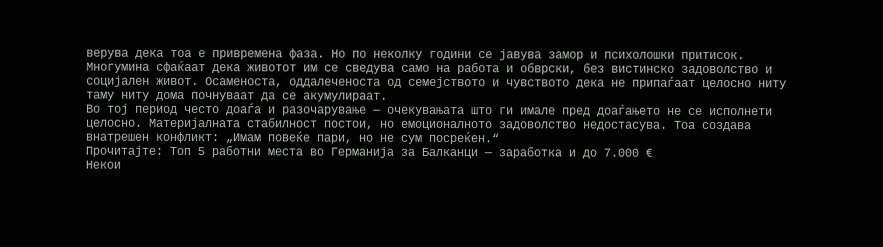верува дека тоа е привремена фаза. Но по неколку години се јавува замор и психолошки притисок.
Многумина сфаќаат дека животот им се сведува само на работа и обврски, без вистинско задоволство и социјален живот. Осаменоста, оддалеченоста од семејството и чувството дека не припаѓаат целосно ниту таму ниту дома почнуваат да се акумулираат.
Во тој период често доаѓа и разочарување — очекувањата што ги имале пред доаѓањето не се исполнети целосно. Материјалната стабилност постои, но емоционалното задоволство недостасува. Тоа создава внатрешен конфликт: „Имам повеќе пари, но не сум посреќен.“
Прочитајте: Топ 5 работни места во Германија за Балканци — заработка и до 7.000 €
Некои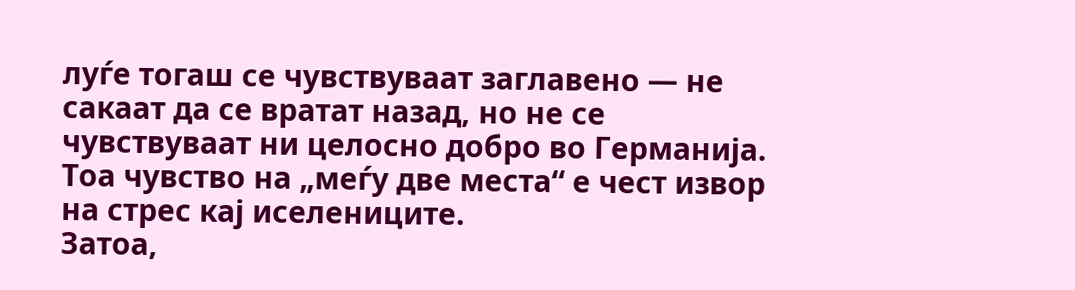луѓе тогаш се чувствуваат заглавено — не сакаат да се вратат назад, но не се чувствуваат ни целосно добро во Германија. Тоа чувство на „меѓу две места“ е чест извор на стрес кај иселениците.
Затоа,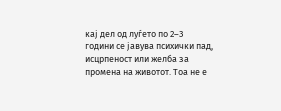кај дел од луѓето по 2–3 години се јавува психички пад, исцрпеност или желба за промена на животот. Тоа не е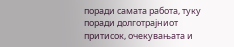поради самата работа, туку поради долготрајниот притисок, очекувањата и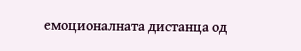емоционалната дистанца од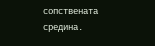сопствената средина.